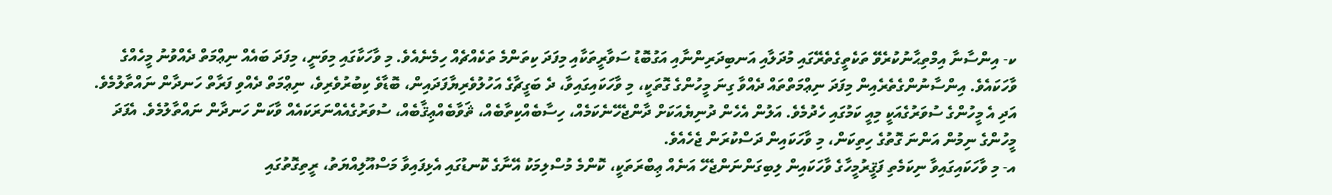ކ- އިންސާނާ އިމްތިޙާނުކުރެވޭ ތަކެތީގެތެރޭގައި މުދަލާއި އަނބިދަރިންނާއި އަގުބޮޑު ސަވާރީތަކާއި މިފަދަ ކިތަންމެ ތަކެއްޗެއް ހިމެނެއެވެ. މި ވާހަކާގައި މިވަނީ، މިފަދަ ބައެއް ނިޢްމަތް ދެއްވުނު މީހެއްގެ ވާހަކައެވެ. އިންސާނުންގެތެރެއިން މިފަދަ ނިޢްމަތްތައް ދެއްވާ ގިނަ މީހުންގެ ގޮތަކީ، މި ވާހަކައިގައިވާ، ދެ ބަގީޗާގެ އަހުލުވެރިޔާފަދައިން، ބޮޑާވެ ކިބުރުވެރިވެ، ނިޢްމަތް ދެއްވި ފަރާތް ހަނދާން ނައްތާލުމެވެ. އަދި އެ މީހުންގެ ސުވަރުގެއަކީ މިއީ ކަމުގައި ހެދުމެވެ. އަލުން އެހެން ދުނިޔެއަކަށް ދާންޖެހޭނެކަމެއް، ހިސާބެއްކިތާބެއް، ޘަވާބެއްޢިޤާބެއް، ސުވަރުގެއެއްނަރަކައެއް ވާކަން ހަނދާން ނައްތާލުމެވެ. އެފަދަ މީހުންގެ ނިމުން އަންނަ ގޮތުގެ ހިތިކަން، މި ވާހަކައިން ދަސްކުރަން ޖެހެއެވެ.
އ- މި ވާހަކައިގައިވާ ނިކަމެތި ފަޤީރުމީހާގެ ވާހަކައިން ލިބިގަންނަންޖެހޭ އަނެއް ޢިބްރަތަކީ، ކޮންމެ މުސްލިމަކު އޭނާގެ ކޮނޑުގައި އެޅިފައިވާ މަސްއޫލިއްޔަތު، ރީތިގޮތުގައި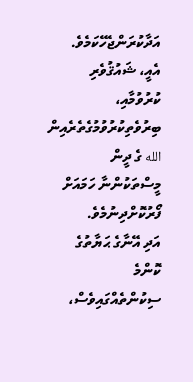އަދާކުރަންޖެހޭކަމެވެ. އެއީ، ޝައުޤުވެރި ކުރުވުމާއި، ބިރުވެތިކުރުވުމުގެތެރެއިން الله ގެ ދީން މީސްތަކުންނާ ހަމައަށް ފޯރުކޮށްދިނުމެވެ.
އަދި އޭނާގެ ޙަޔާތުގެ ކޮންމެ ސިކުންތެއްގައިވެސް،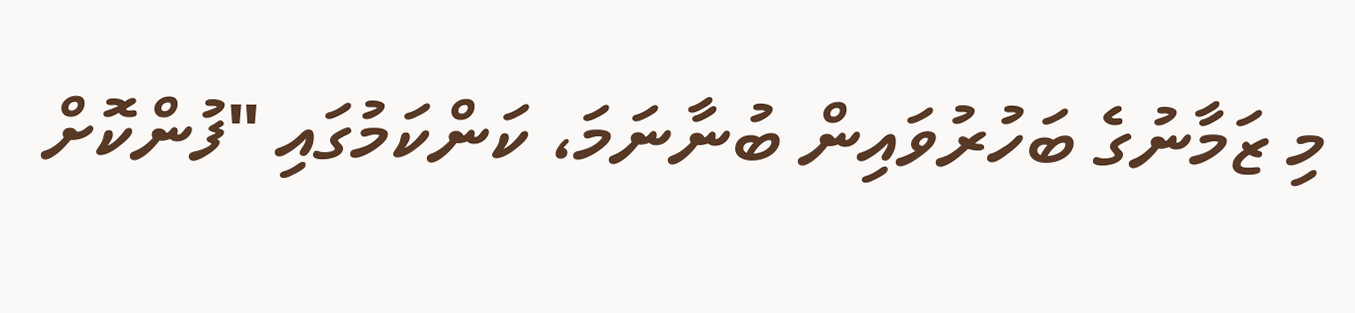މި ޒަމާނުގެ ބަހުރުވައިން ބުނާނަމަ، ކަންކަމުގައި "ފުންކޮށް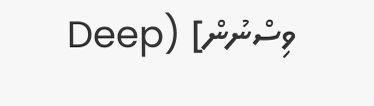ވިސްނުން] (Deep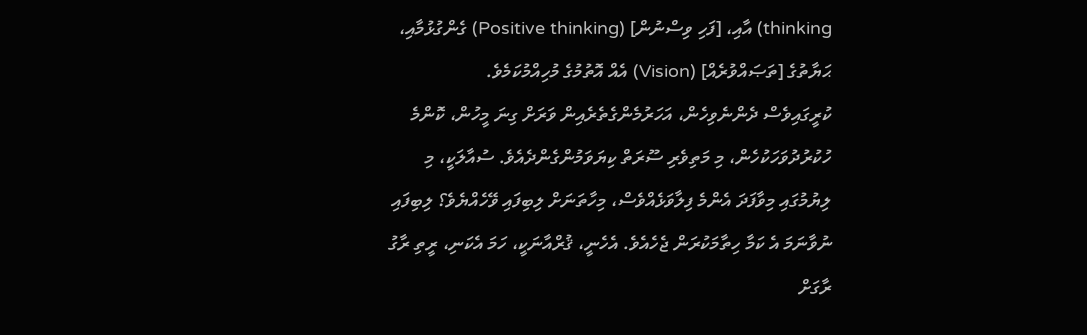thinking) އާއި، [ފަހި ވިސްނުން] (Positive thinking) ގެންގުޅުމާއި، ޙަޔާތުގެ [ތަޞައްވުރެއް] (Vision) އެއް އޮތުމުގެ މުހިއްމުކަމެވެ.
ކުރީގައިވެސް ދެންނެވިހެން، އަހަރުމެންގެތެރެއިން ވަރަށް ގިނަ މީހުން، ކޮންމެ ހުކުރުދުވަހަކުހެން، މި މަތިވެރި ސޫރަތް ކިޔަވަމުންގެންދެއެވެ. ސުއާލަކީ، މި ލިޔުމުގައި މިވާފަދަ އެންމެ ފިލާވަޅެއްވެސް، މިހާތަނަށް ލިބިފައި ވޭހެއްޔެވެ؟ ލިބިފައި ނުވާނަމަ އެ ކަމާ ހިތާމަކުރަން ޖެހެއެވެ. އެހެނީ، ޤުރްއާނަކީ، ހަމަ އެކަނި، ރީތި ރާގު ރާގަށް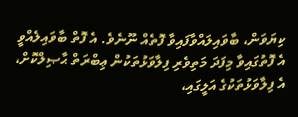ކިޔަވަން، ބާވައިލައްވާފައިވާ ފޮތެއް ނޫނެވެ. އެ ފޮތް ބާވައިލެއްވީ އެ ފޮތުގައިވާ މިފަދަ މަތިވެރި ފިލާވަޅުތަކުން ޢިބްރަތް ޙާޞިލްކޮށް، އެ ފިލާވަޅުތަކުގެ އަލީގައި،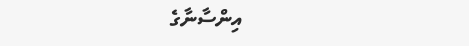އިންސާނާގެ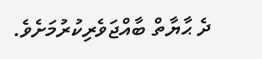ދެ ޙާޔާތް ބާއްޖަވެރިކުރުމަށެވެ.